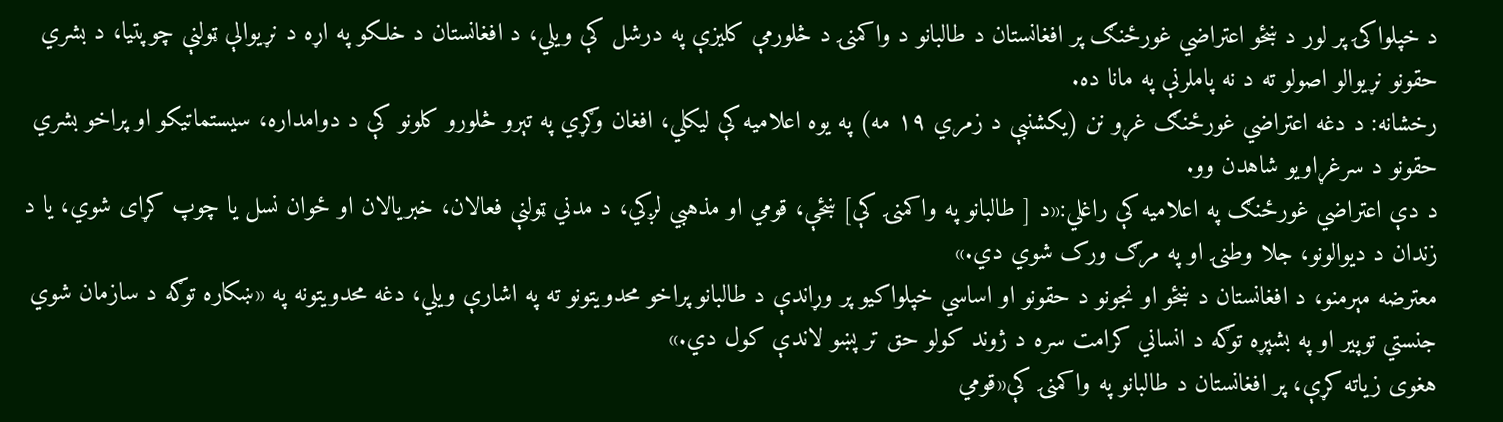د خپلواکۍ پر لور د ښځو اعتراضي غورځنګ پر افغانستان د طالبانو د واکمنۍ د څلورمې کلیزې په درشل کې ویلي، د افغانستان د خلکو په اړه د نړیوالې ټولنې چوپتیا، د بشري حقونو نړیوالو اصولو ته د نه پاملرنې په مانا ده.
رخشانه: د دغه اعتراضي غورځنګ غړو نن (یکشنبې د زمري ۱۹ مه) په یوه اعلامیه کې لیکلي، افغان وګړي په تېرو څلورو کلونو کې د دوامداره، سیستماتیکو او پراخو بشري حقونو د سرغړاویو شاهدن وو.
د دې اعتراضي غورځنګ په اعلامیه کې راغلي:«د [ طالبانو په واکمنۍ کې] ښځې، قومي او مذهبي لږکي، د مدني ټولنې فعالان، خبریالان او ځوان نسل یا چوپ کړای شوي، یا د زندان د دیوالونو، جلا وطنۍ او په مرګ ورک شوي دي.»
معترضه مېرمنو، د افغانستان د ښځو او نجونو د حقونو او اساسي خپلواکیو پر وړاندې د طالبانو پراخو محدویتونو ته په اشارې ویلي، دغه محدویتونه په «ښکاره توګه د سازمان شوي جنستي توپير او په بشپړه توګه د انساني کرامت سره د ژوند کولو حق تر پښو لاندې کول دي.»
هغوی زیاته کړې، پر افغانستان د طالبانو په واکمنۍ کې«قومي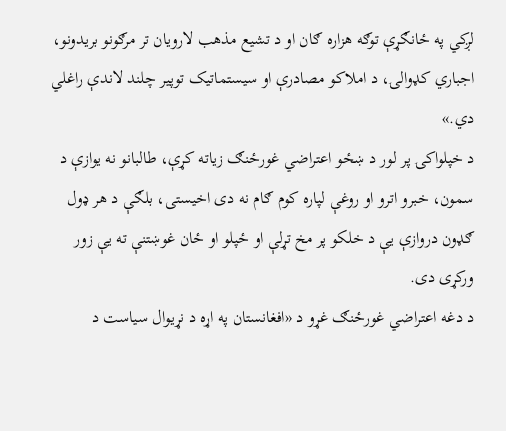لږکي په ځانګړې توګه هزاره ګان او د تشیع مذهب لارویان تر مرګونو بریدونو، اجباري کډوالۍ، د املاکو مصادرې او سیستماتیک توپیر چلند لاندې راغلي دي.»
د خپلواکۍ پر لور د ښځو اعتراضي غورځنګ زیاته کړې، طالبانو نه یوازې د سمون، خبرو اترو او روغې لپاره کوم ګام نه دی اخیستی، بلګې د هر ډول ګډون دروازې یې د خلکو پر مخ تړلې او ځپلو او ځان غوښتنې ته یې زور ورکړی دی.
د دغه اعتراضي غورځنګ غړو د «افغانستان په اړه د نړیوال سیاست د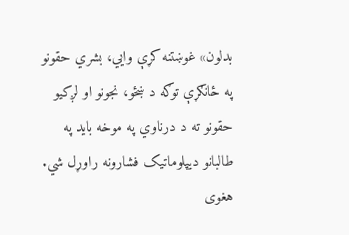بدلون» غوښتنه کړې وايي، بشري حقونو په ځانګړې توګه د ښځو، نجونو او لږکیو حقونو ته د درناوي په موخه باید په طالبانو دیپلوماتیک فشارونه راوړل شي.
هغوی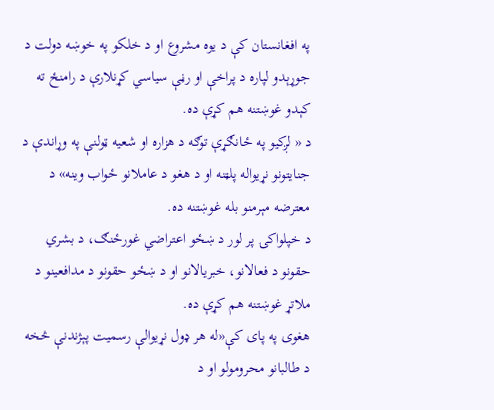په افغانستان کې د یوه مشروع او د خلکو په خوښه دولت د جوړېدو لپاره د پراخې او رڼې سیاسي کړنلارې د رامنځ ته کېدو غوښتنه هم کړې ده.
د « لږکیو په ځانګړې توګه د هزاره او شعیه ټولنې په وړاندې د جنایتونو نړیواله پلټنه او د هغو د عاملانو ځواب وینه» د معترضه مېرمنو بله غوښتنه ده.
د خپلواکۍ پر لور د ښځو اعتراضي غورځنګ، د بشري حقونو د فعالانو، خبریالانو او د ښځو حقونو د مدافعینو د ملاتړ غوښتنه هم کړې ده.
هغوی په پای کې«له هر ډول نړیوالې رسمیت پېژندنې څخه د طالبانو محرومولو او د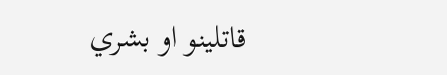قاتلینو او بشري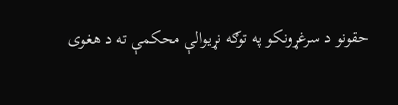حقونو د سرغړونکو په توګه نړیوالې محکمې ته د هغوی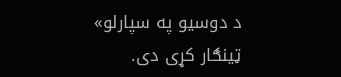د دوسیو په سپارلو» ټينګار کړی دی.